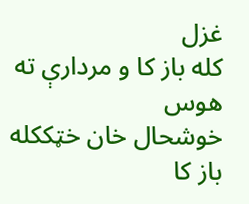غزل
کله باز کا و مردارې ته هوس
خوشحال خان خټککله باز کا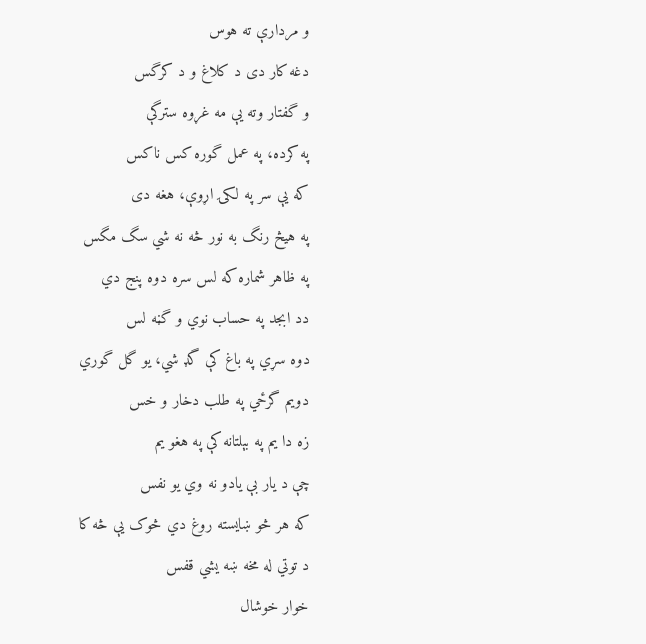و مردارې ته هوس
دغه کار دی د کلاغ و د کرگس
و گفتار وته يې مه غړوه سترگې
په کرده، په عمل گوره کس ناکس
که يې سر په لکۍ اړوې، هغه دی
په هيڅ رنگ به نور څه نه شي سگ مگس
په ظاهر شماره که لس سره دوه پنج دي
دد ابجد په حساب نوي و گڼه لس
دوه سړي په باغ کې گډ شي، يو گل گوري
دويم گرځي په طلب دخار و خس
زه دا يم په بېلتانه کې په هغو يم
چې د يار بې يادو نه وي يو نفس
که هر څو ښايسته روغ دي څوک يې څه کا
د توتي له مخه ښه يشي قفس
خوار خوشال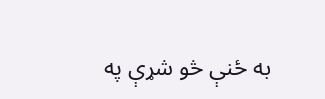به ځنې څو شړې په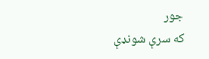جور
که سرې شونډې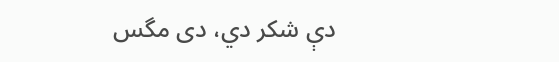دې شکر دي، دی مگس